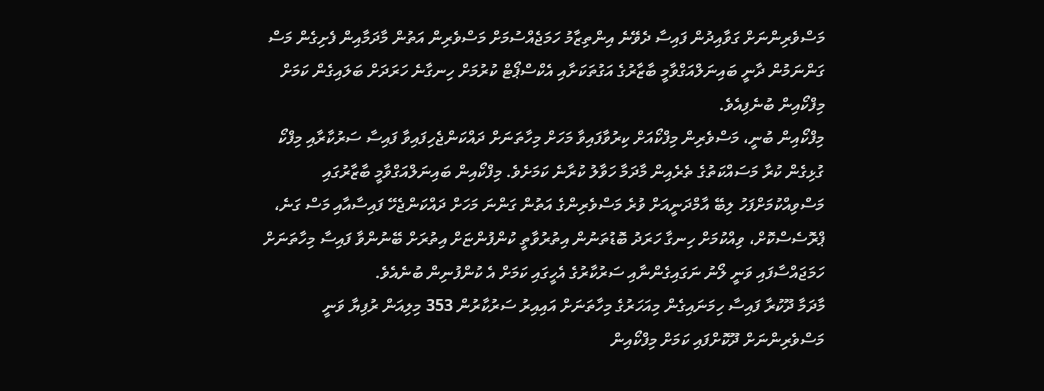މަސްވެރިންނަށް ގަވާއިދުން ފައިސާ ދެވޭނެ އިންތިޒާމު ހަމަޖެއްސުމަށް މަސްވެރިން އަތުން މާދަމާއިން ފެށިގެން މަސް ގަންނަމުން ދާނީ ބައިނަލްއަގްވާމީ ބާޒާރުގެ އަގުތަކަށާއި އެކްސްޕޯޓް ކުރުމަށް ހިނގާނެ ހަރަދަށް ބަލައިގެން ކަމަށް މިފްކޯއިން ބުނެފިއެވެ.
މިފްކޯއިން ބުނީ، މަސްވެރިން މިފްކޯއަށް ކިރުވާފައިވާ މަހަށް މިހާތަނަށް ދައްކަންޖެހިފައިވާ ފައިސާ ސަރުކާރާއި މިފްކޯ ގުޅިގެން ކުރާ މަސައްކަތުގެ ތެރެއިން މާދަމާ ހަވާލު ކުރާނެ ކަމަށެވެ. މިފްކޯއިން ބައިނަލްއަގްވާމީ ބާޒާރުގައި މަސްވިއްކުމަށްފަހު ލިބޭ އާމްދަނީއަށް ވުރެ މަސްވެރިންގެ އަތުން ގަންނަ މަހަށް ދައްކަންޖެހޭ ފައިސާއާއި މަސް ގަނެ، ޕްރޮސެސްކޮށް، ވިއްކުމަށް ހިނގާ ހަރަދު ބޮޑުތަނުން އިތުރުވާތީ ކުންފުންޏަށް އިތުރަށް ބޭނުންވާ ފައިސާ މިހާތަނަށް ހަމަޖައްސާފައި ވަނީ ލޯނު ނަގައިގެންނާއި ސަރުކާރުގެ އެހީގައި ކަމަށް އެ ކުންފުނިން ބުނެއެވެ.
މާދަމާ ދޫކުރާ ފައިސާ ހިމަނައިގެން މިއަހަރުގެ މިހާތަނަށް އައިއިރު ސަރުކާރުން 353 މިލިއަން ރުފިޔާ ވަނީ މަސްވެރިންނަށް ދޫކޮށްފައި ކަމަށް މިފްކޯއިން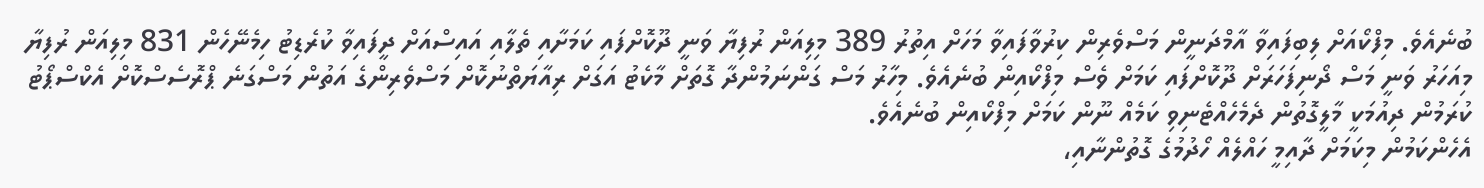ބުނެއެވެ. މިފްކޯއަށް ލިބިފައިވާ އާމްދަނީން މަސްވެރިން ކިރުވާފައިވާ މަހަށް އިތުރު 389 މިލިއަން ރުފިޔާ ވަނީ ދޫކޮށްފައި ކަމަށާއި ތެލާއި އައިސްއަށް ދީފައިވާ ކުރެޑިޓު ހިމެނޭހެން 831 މިލިއަން ރުފިޔާ މިއަހަރު ވަނީ މަސް ދޯނިފަހަރަށް ދޫކޮށްފައި ކަމަށް ވެސް މިފްކޯއިން ބުނެއެވެ. މިހާރު މަސް ގަންނަމުންދާ ގޮތަށް މާކެޓު އަގަށް ރިއާޔަތްނުކޮށް މަސްވެރިންގެ އަތުން މަސްގަނެ ޕްރޮސެސްކޮށް އެކްސްޕޯޓު ކުރަމުން ދިއުމަކީ މާލީގޮތުން ދެމެހެއްޓެނިވި ކަމެއް ނޫން ކަމަށް މިފްކޯއިން ބުނެއެވެ.
އެހެންކަމުން މިކަމަށް ދާއިމީ ހައްލެއް ހޯދުމުގެ ގޮތުންނާއި،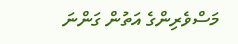މަސްވެރިންގެ އަތުން ގަންނަ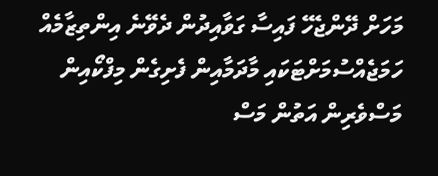މަހަށް ދޭންޖެހޭ ފައިސާ ގަވާއިދުން ދެވޭނެ އިންތިޒާމެއް ހަމަޖެއްސުމަށްޓަކައި މާދަމާއިން ފެށިގެން މިފްކޯއިން މަސްވެރިން އަތުން މަސް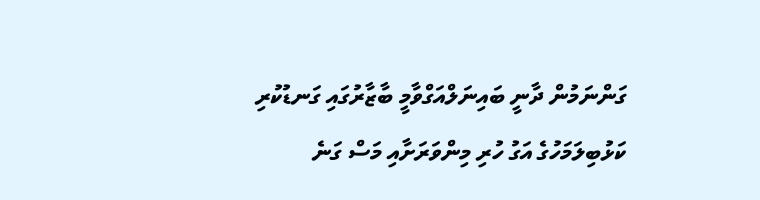ގަންނަމުން ދާނީ ބައިނަލްއަގްވާމީ ބާޒާރުގައި ގަނޑުކުރި ކަޅުބިލަމަހުގެ އަގު ހުރި މިންވަރަށާއި މަސް ގަނެ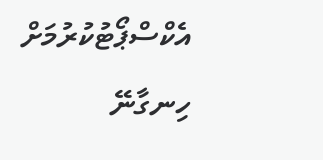އެކްސްޕޯޓުކުރުމަށް ހިނގާނޭ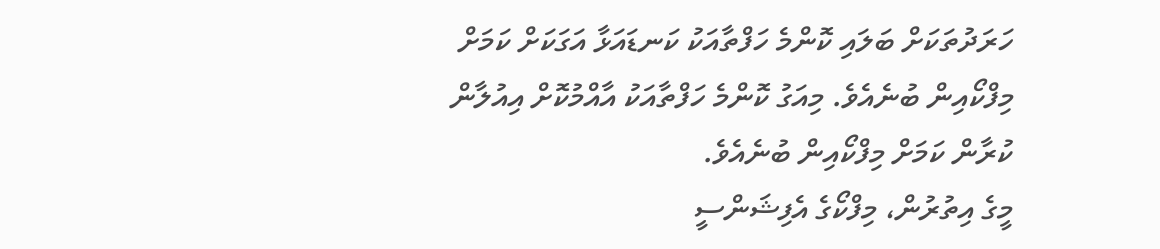ހަރަދުތަކަށް ބަލައި ކޮންމެ ހަފްތާއަކު ކަނޑައަޅާ އަގަކަށް ކަމަށް މިފްކޯއިން ބުނެއެވެ. މިއަގު ކޮންމެ ހަފްތާއަކު އާއްމުކޮށް އިއުލާން ކުރާން ކަމަށް މިފްކޯއިން ބުނެއެވެ.
މީގެ އިތުރުން، މިފްކޯގެ އެފިޝަންސީ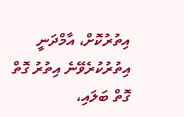އިތުރުކޮށް، އާމްދަނީ އިތުރުކުރެވޭނެ އިތުރު ގޮތް ގޮތް ބަލައި،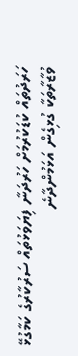ހަރަދުތައް ކުޑަކުރުމަށް ހަރުދަނާ ފިޔަވަޅުތައް ސަރުކާރުގެ ކަމާގުޅޭ ވުޒާރާތަކާ ގުޅިގެން އަޅަމުންދާނެ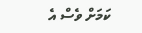ކަމަށް ވެސް އެ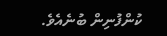ކުންފުނިން ބުނެއެވެ.